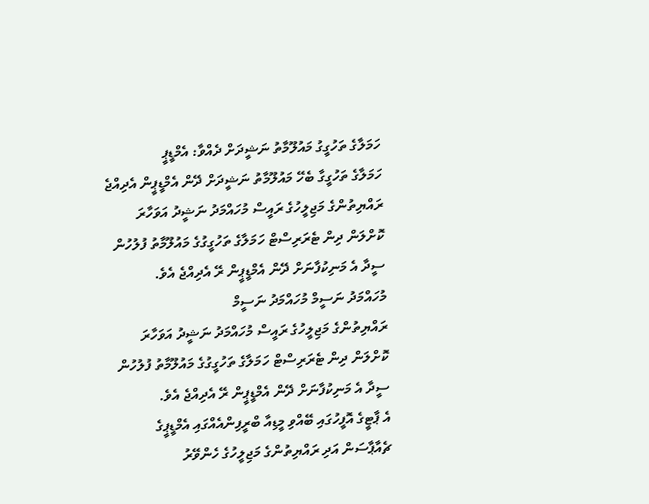ހަމަލާގެ ތަހުގީގު މައުލޫމާތު ނަޝީދަށް ދެއްވާ: އެމްޑީޕީ
ހަމަލާގެ ތަހުގީގާ ބެހޭ މައުލޫމާތު ނަޝީދަށް ދޭން އެމްޑީޕީން އެދިއްޖެ
ރައްޔިތުންގެ މަޖިލީހުގެ ރައީސް މުހައްމަދު ނަޝީދު އަވަހާރަ ކޮށްލަން ދިން ޓެރަރިސްޓް ހަމަލާގެ ތަހުގީގުގެ މައުލޫމާތު ފުލުހުން ސީދާ އެ މަނިކުފާނަށް ދޭން އެމްޑީޕީން ރޭ އެދިއްޖެ އެވެ.
މުހައްމަދު ނަސީމް މުހައްމަދު ނަސީމް
ރައްޔިތުންގެ މަޖިލީހުގެ ރައީސް މުހައްމަދު ނަޝީދު އަވަހާރަ ކޮށްލަން ދިން ޓެރަރިސްޓް ހަމަލާގެ ތަހުގީގުގެ މައުލޫމާތު ފުލުހުން ސީދާ އެ މަނިކުފާނަށް ދޭން އެމްޑީޕީން ރޭ އެދިއްޖެ އެވެ.
އެ ޕާޓީގެ އޮފީހުގައި ބޭއްވި މީޑިއާ ބްރީފިންއެއްގައި އެމްޑީޕީގެ ޗެއާޕާސަން އަދި ރައްޔިތުންގެ މަޖިލީހުގެ ހެންވޭރު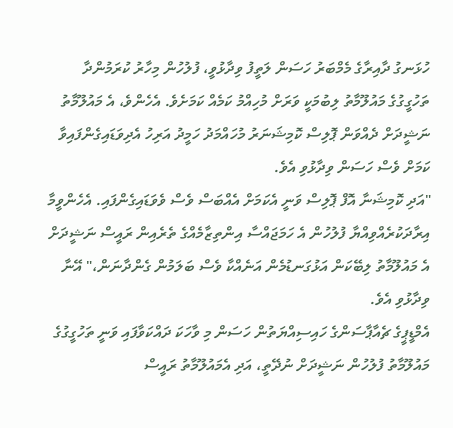ހުޅަނގު ދާއިރާގެ މެމްބަރު ހަސަން ލަތީފު ވިދާޅުވީ، ފުލުހުން މިހާރު ކުރަމުންދާ ތަހުގީގުގެ މައުލޫމާތު ލިބުމަކީ ވަރަށް މުހިއްމު ކަމެއް ކަމަށެވެ. އެހެންވެ، އެ މައުލޫމާތު ނަޝީދަށް ދެއްވަން ޕޮލިސް ކޮމިޝަނަރު މުހައްމަދު ހަމީދު އަރިހު އެދިވަޑައިގެންފައިވާ ކަމަށް ވެސް ހަސަން ވިދާޅުވި އެވެ.
"އަދި ކޮމިޝަނާ އޮފް ޕޮލިސް ވަނީ އެކަމަށް އެއްބަސް ވެސް ވެވަޑައިގެންފައި. އެހެންވީމާ އިރާދަކުރެއްވިއްޔާ ފުލުހުން އެ ހަމަޖައްސާ އިންތިޒާމެއްގެ ތެރެއިން ރައީސް ނަޝީދަށް އެ މައުލޫމާތު ލިބޭކަން އަޅުގަނޑުމެން އަނެއްކާ ވެސް ބަލަމުން ގެންދާނަން،" އޭނާ ވިދާޅުވި އެވެ.
އެމްޑީޕީގެ ޗެއާޕާސަންގެ ހައިސިއްޔަތުން ހަސަން މި ވާހަކަ ދައްކަވާފައި ވަނީ ތަހުގީގުގެ މައުލޫމާތު ފުލުހުން ނަޝީދަށް ނުދޭތީ، އަދި އެމައުލޫމާތު ރައީސް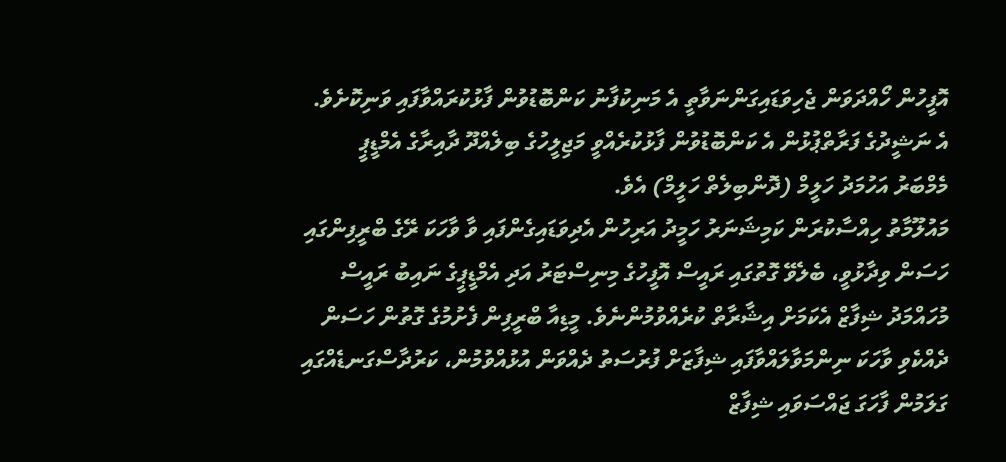އޮފީހުން ހޯއްދަވަން ޖެހިވަޑައިގަންނަވާތީ އެ މަނިކުފާނު ކަންބޮޑުވުން ފާޅުކުރައްވާފައި ވަނިކޮށެވެ. އެ ނަޝީދުގެ ފަރާތްޕުޅުން އެ ކަންބޮޑުވުން ފާޅުކުރެއްވީ މަޖިލީހުގެ ބިލެއްދޫ ދާއިރާގެ އެމްޑީޕީ މެމްބަރު އަހުމަދު ހަލީމް (ދޮންބިލެތް ހަލީމް) އެވެ.
މައުލޫމާތު ހިއްސާކުރަން ކަމިޝަނަރު ހަމީދު އަރިހުން އެދިވަޑައިގެންފައި ވާ ވާހަކަ ރޭގެ ބްރީފިންގައި ހަސަން ވިދާޅުވީ، ބެލެވޭ ގޮތުގައި ރައީސް އޮފީހުގެ މިނިސްޓަރު އަދި އެމްޑީޕީގެ ނައިބު ރައީސް މުހައްމަދު ޝިފާޒް އެކަމަށް އިޝާރާތް ކުރެއްވުމުންނެވެ. މީޑިއާ ބްރީފިން ފެށުމުގެ ގޮތުން ހަސަން ދެއްކެވި ވާހަކަ ނިންމަވާލައްވާފައި ޝިފާޒަށް ފުރުސަތު ދެއްވަން އުޅުއްވުމުން، ކަރުދާސްގަނޑެއްގައި ގަލަމުން ފާހަގަ ޖައްސަވައި ޝިފާޒް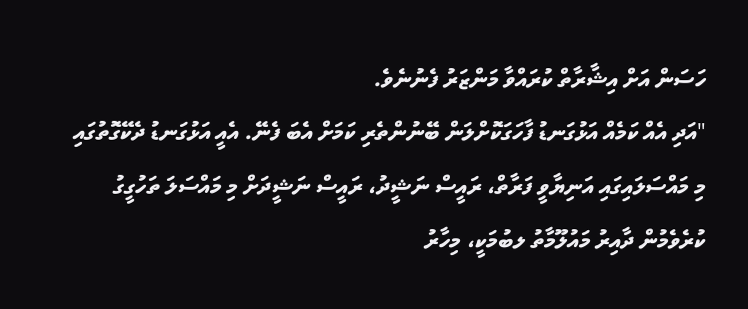ހަސަން އަށް އިޝާރާތް ކުރައްވާ މަންޒަރު ފެނުނެވެ.
"އަދި އެއް ކަމެއް އަޅުގަނޑު ފާހަގަކޮށްލަން ބޭނުންތެރި ކަމަށް އެބަ ފެނޭ. އެއީ އަޅުގަނޑު ދެކޭގޮތުގައި މި މައްސަލައިގައި އަނިޔާވީ ފަރާތް، ރައީސް ނަޝީދު، ރައީސް ނަޝީދަށް މި މައްސަލަ ތަހުގީގު ކުރެވެމުން ދާއިރު މައުލޫމާތު ލބުމަކީ، މިހާރު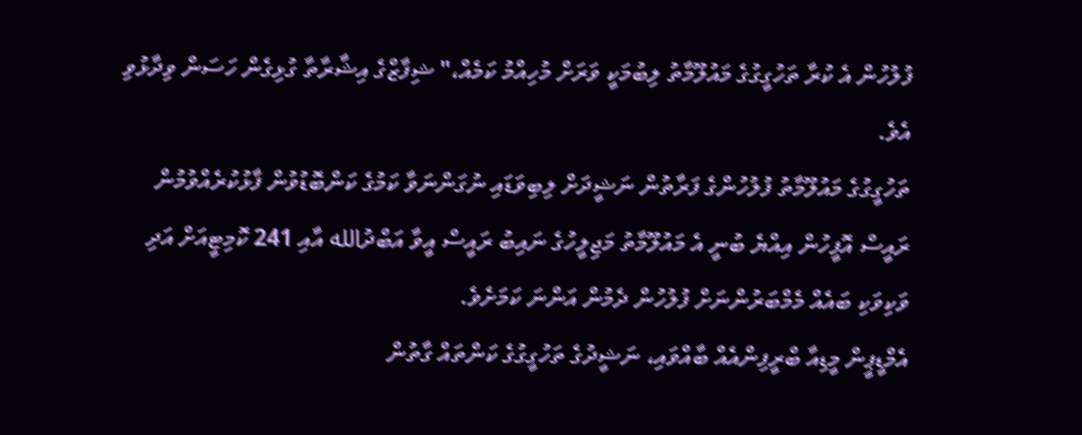ފުލުހުން އެ ކުރާ ތަހުގީގުގެ މައުލޫމާތު ލިބުމަކީ ވަރަށް މުހިއްމު ކަމެއް،" ޝިފާޒްގެ އިޝާރާތާ ގުޅިގެން ހަސަން ވިދާޅުވި އެވެ.
ތަހުގީގުގެ މައުލޫމާތު ފުލުހުންގެ ފަރާތުން ނަޝީދަށް ލިބިވަޑައި ނުގަންނަވާ ކަމުގެ ކަންބޮޑުވުން ފާޅުކުރެއްވުމުން ރައީސް އޮފީހުން އިއްޔެ ބުނީ އެ މައުލޫމާތު މަޖިލީހުގެ ނައިބު ރައީސް އީވާ އަބްދުالله އާއި 241 ކޮމިޓީއަށް އަދި ވަކިވަކި ބައެއް މެމްބަރުންނަށް ފުލުހުން ދެމުން އަންނަ ކަމަށެވެ.
އެމްޑީޕީން މީޑިއާ ބްރީފިންއެއް ބާއްވައި، ނަޝީދުގެ ތަހުގީގުގެ ކަންތައް ގާތުން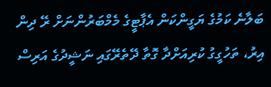ބަލާނެ ކަމުގެ ޔަގީންކަން އެޕާޓީގެ މެމްބަރުންނަށް ރޭ ދިން އިރު، ތަހުގީގު ކުރިއަށްދާ ގޮތާ ދޭތެރޭގައި ނަޝީދުގެ އަރިސް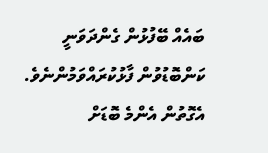ބައެއް ބޭފުޅުން ގެންދަވަނީ ކަންބޮޑުވުން ފާޅުކުރައްވަމުންނެވެ. އެގޮތުން އެންމެ ބޮޑަށް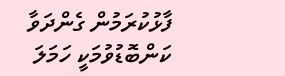ފާޅުކުރަމުން ގެންދަވާ ކަންބޮޑުވުމަކީ ހަމަލަ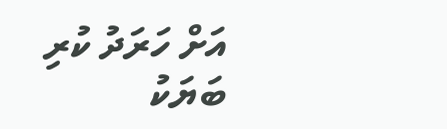އަށް ހަރަދު ކުރި ބަޔަކު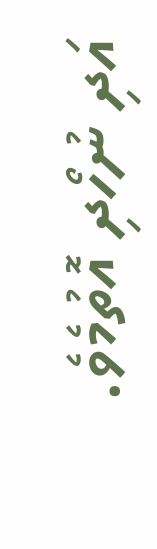އަދި ނުހޯދި އޮތުމެވެ.